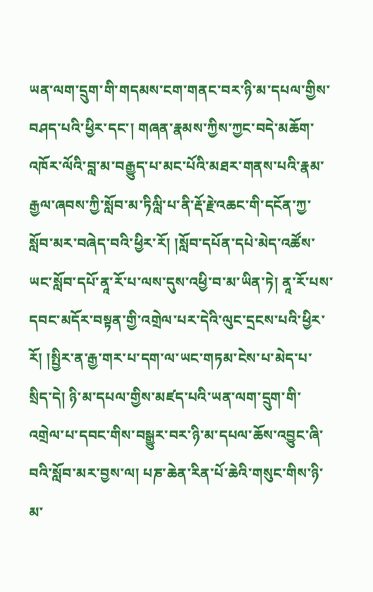ཡན་ལག་དྲུག་གི་གདམས་ངག་གནང་བར་ཉི་མ་དཔལ་གྱིས་བཤད་པའི་ཕྱིར་དང་། གཞན་རྣམས་ཀྱིས་ཀྱང་བདེ་མཆོག་འཁོར་ལོའི་བླ་མ་བརྒྱུད་པ་མང་པོའི་མཐར་གནས་པའི་རྣམ་རྒྱལ་ཞབས་ཀྱི་སློབ་མ་ཏིལླི་པ་ནི་རྡོ་རྗེ་འཆང་གི་དངོན་ཀྱ་སློབ་མར་བཞེད་བའི་ཕྱིར་རོ། །སློབ་དཔོན་དཔེ་མེད་འཚོས་ཡང་སློབ་དཔོ་ནཱ་རོ་པ་ལས་དུས་འཕྱི་བ་མ་ཡིན་ཏེ། ནཱ་རོ་པས་དབང་མདོར་བསྟན་གྱི་འགྲེལ་པར་དེའི་ལུང་དྲངས་པའི་ཕྱིར་རོ། །སྤྱིར་ན་རྒྱ་གར་པ་དག་ལ་ཡང་གཏམ་ངེས་པ་མེད་པ་སྲིད་དེ། ཉི་མ་དཔལ་གྱིས་མཛད་པའི་ཡན་ལག་དྲུག་གི་འགྲེལ་པ་དབང་གིས་བསྒྱུར་བར་ཉི་མ་དཔལ་ཆོས་འབྱུང་ཞི་བའི་སློབ་མར་བྱས་ལ། པཎ་ཆེན་རིན་པོ་ཆེའི་གསུང་གིས་ཉི་མ་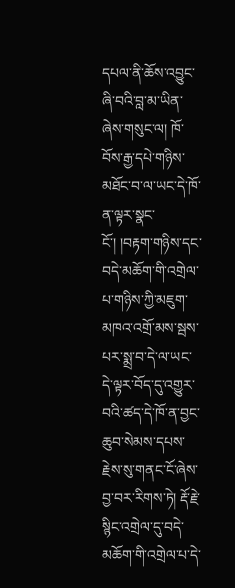དཔལ་ནི་ཆོས་འབྱུང་ཞི་བའི་བླ་མ་ཡིན་ཞེས་གསུང་ལ། ཁོ་བོས་རྒྱ་དཔེ་གཉིས་མཐོང་བ་ལ་ཡང་དེ་ཁོ་ན་ལྟར་སྣང་ངོ་། །བརྟག་གཉིས་དང་བདེ་མཆོག་གི་འགྲེལ་པ་གཉིས་ཀྱི་མཇུག་མཁའ་འགྲོ་མས་སྦས་པར་སྨྲ་བ་དེ་ལ་ཡང་དེ་ལྟར་བོད་དུ་འགྱུར་བའི་ཚད་དེ་ཁོ་ན་བྱང་ཆུབ་སེམས་དཔས་རྗེས་སུ་གནང་ངོ་ཞེས་བྱ་བར་རིགས་ཏེ། རྡོ་རྗེ་སྙིང་འགྲེལ་དུ་བདེ་མཆོག་གི་འགྲེལ་པ་དེ་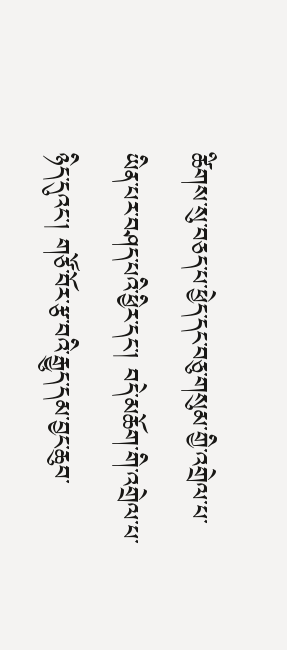ཚིགས་སུ་བཅད་པ་ཕྱེད་དང་བཅུ་གསུམ་གྱི་འགྲེལ་པ་ཡིན་པར་བཤད་པའི་ཕྱིར་དང་། བདེ་མཆོག་གི་འགྲེལ་པ་ཉིད་དུའང་། གཙོ་བོར་རྩ་བའི་རྒྱུད་དམ་བྱང་ཆུབ་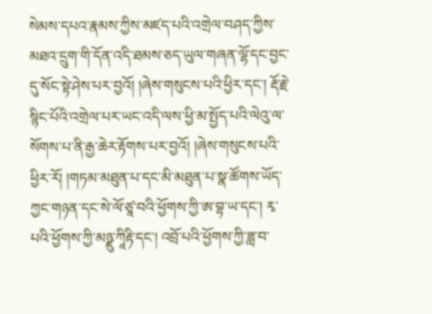སེམས་དཔའ་རྣམས་ཀྱིས་མཛད་པའི་འགྲེལ་བཤད་ཀྱིས་མཐའ་དྲུག་གི་དོན་འདི་ཐམས་ཅད་ཡུལ་གཞན་ལྷོ་དང་བྱང་དུ་སོང་སྟེ་ཤེས་པར་བྱའོ། །ཞེས་གསུངས་པའི་ཕྱིར་དང་། རྡོ་རྗེ་སྙིང་པོའི་འགྲེལ་པར་ཡང་འདི་ལས་ཕྱི་མ་སྤྱོད་པའི་ལེའུ་ལ་སོགས་པ་ནི་རྒྱ་ཆེར་རྟོགས་པར་བྱའོ། །ཞེས་གསུངས་པའི་ཕྱིར་རོ། །གཏམ་མཐུན་པ་དང་མི་མཐུན་པ་སྣ་ཚོགས་ཡོད་ཀྱང་གཉན་དང་སེ་ལོ་ཙཱ་བའི་ཕྱོགས་ཀྱི་ཨ་བྷ་ཡ་དང་། རྭ་པའི་ཕྱོགས་ཀྱི་མཉྫུ་ཀཱིརྟི་དང་། འབྲོ་པའི་ཕྱོགས་ཀྱི་ཟླ་བ་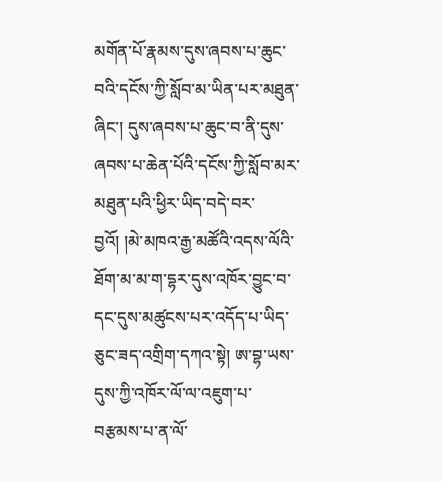མགོན་པོ་རྣམས་དུས་ཞབས་པ་ཆུང་བའི་དངོས་ཀྱི་སློབ་མ་ཡིན་པར་མཐུན་ཞིང་། དུས་ཞབས་པ་ཆུང་བ་ནི་དུས་ཞབས་པ་ཆེན་པོའི་དངོས་ཀྱི་སློབ་མར་མཐུན་པའི་ཕྱིར་ཡིད་བདེ་བར་བྱའོ། །མེ་མཁའ་རྒྱ་མཚོའི་འདས་ལོའི་ཐོག་མ་མ་ག་དྷར་དུས་འཁོར་བྱུང་བ་དང་དུས་མཚུངས་པར་འདོད་པ་ཡིད་ཅུང་ཟད་འགྲིག་དཀའ་སྟེ། ཨ་བྷ་ཡས་དུས་ཀྱི་འཁོར་ལོ་ལ་འཇུག་པ་བརྩམས་པ་ན་ལོ་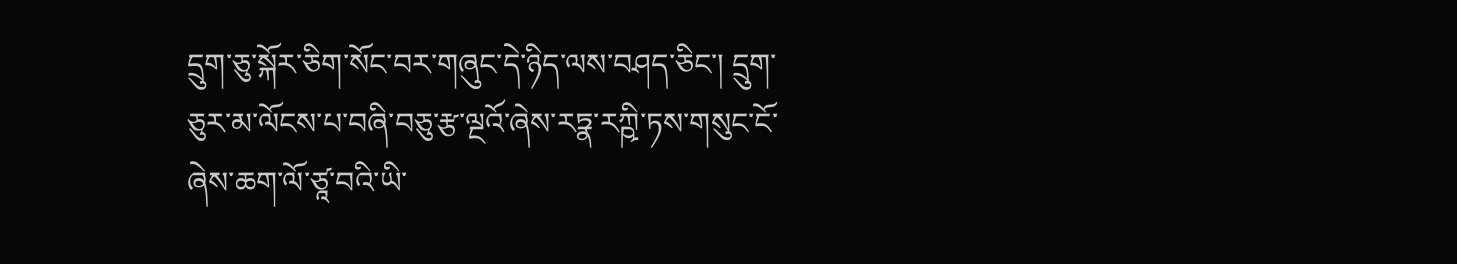དྲུག་ཅུ་སྐོར་ཅིག་སོང་བར་གཞུང་དེ་ཉིད་ལས་བཤད་ཅིང་། དྲུག་ཅུར་མ་ལོངས་པ་བཞི་བཅུ་རྩ་ལྔའོ་ཞེས་རཏྣ་རཀྵི་ཏས་གསུང་ངོ་ཞེས་ཆག་ལོ་ཙཱ་བའི་ཡི་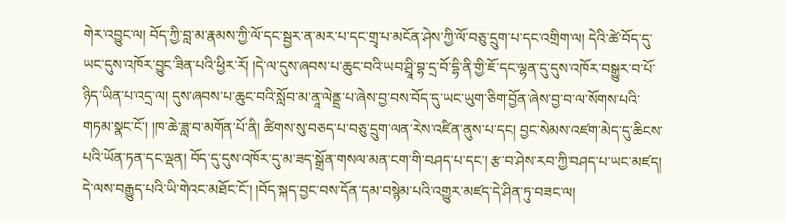གེར་འབྱུང་ལ། བོད་ཀྱི་བླ་མ་རྣམས་ཀྱི་ལོ་དང་སྦྱར་ན་མར་པ་དང་གྲྭ་པ་མངོན་ཤེས་ཀྱི་ལོ་བཅུ་དྲུག་པ་དང་འགྲིག་ལ། དེའི་ཚེ་བོད་དུ་ཡང་དུས་འཁོར་བྱུང་ཟིན་པའི་ཕྱིར་རོ། །དེ་ལ་དུས་ཞབས་པ་ཆུང་བའི་ཡབ་ཤྲཱི་བྷ་དྲ་བོ་དྷི་ནི་གྱི་ཇོ་དང་ལྷན་དུ་དུས་འཁོར་བསྒྱུར་བ་པོ་ཉིད་ཡིན་པ་འདྲ་ལ། དུས་ཞབས་པ་ཆུང་བའི་སློབ་མ་ནཱ་ལེནྡྲ་པ་ཞེས་བྱ་བས་བོད་དུ་ཡང་ཡུག་ཅིག་བྱོན་ཞེས་བྱ་བ་ལ་སོགས་པའི་གཏམ་སྣང་ངོ་། །ཁ་ཆེ་ཟླ་བ་མགོན་པོ་ནི། ཚིགས་སུ་བཅད་པ་བཅུ་དྲུག་ལན་རེས་འཛིན་ནུས་པ་དང། བྱང་སེམས་འཛག་མེད་དུ་ཆིངས་པའི་ཡོན་ཏན་དང་ལྡན། བོད་དུ་དུས་འཁོར་དུ་མ་ཟད་སྒྲོན་གསལ་མན་ངག་གི་བཤད་པ་དང་། རྩ་བ་ཤེས་རབ་ཀྱི་བཤད་པ་ཡང་མཛད། དེ་ལས་བརྒྱུད་པའི་ཡི་གེའང་མཐོང་ངོ་། །བོད་སྐད་བྱང་བས་དོན་དམ་བསྙེམ་པའི་འགྱུར་མཛད་དེ་ཤིན་ཏུ་བཟང་ལ།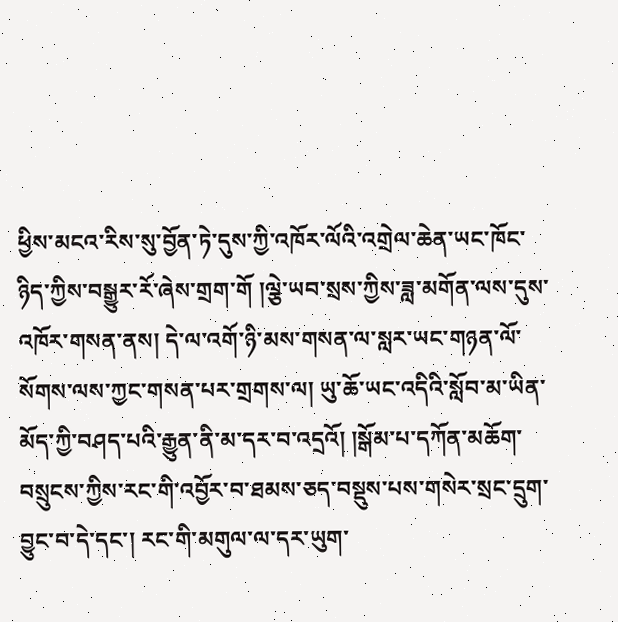ཕྱིས་མངའ་རིས་སུ་བྱོན་ཏེ་དུས་ཀྱི་འཁོར་ལོའི་འགྲེལ་ཆེན་ཡང་ཁོང་ཉིད་ཀྱིས་བསྒྱུར་རོ་ཞེས་གྲག་གོ །ལྕེ་ཡབ་སྲས་ཀྱིས་ཟླ་མགོན་ལས་དུས་འཁོར་གསན་ནས། དེ་ལ་འགོ་ཉི་མས་གསན་ལ་སླར་ཡང་གཉན་ལོ་སོགས་ལས་ཀྱང་གསན་པར་གྲགས་ལ། ཡུ་ཆོ་ཡང་འདིའི་སློབ་མ་ཡིན་མོད་ཀྱི་བཤད་པའི་རྒྱུན་ནི་མ་དར་བ་འདྲའོ། །སྒོམ་པ་དཀོན་མཆོག་བསྲུངས་ཀྱིས་རང་གི་འབྱོར་བ་ཐམས་ཅད་བསྡུས་པས་གསེར་སྲང་དྲུག་བྱུང་བ་དེ་དང་། རང་གི་མགུལ་ལ་དར་ཡུག་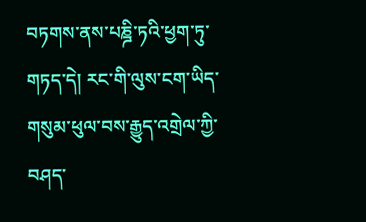བཏགས་ནས་པཎྜི་ཏའི་ཕྱག་ཏུ་གཏད་དེ། རང་གི་ལུས་ངག་ཡིད་གསུམ་ཕུལ་བས་རྒྱུད་འགྲེལ་ཀྱི་བཤད་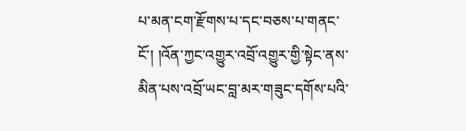པ་མན་ངག་རྫོགས་པ་དང་བཅས་པ་གནང་ངོ་། །འོན་ཀྱང་འགྱུར་འབྲོ་འགྱུར་གྱི་སྟེང་ནས་མིན་པས་འབྲོ་ཡང་བླ་མར་གཟུང་དགོས་པའི་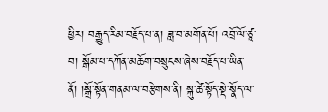ཕྱིར། བརྒྱུད་རིམ་བརྗོད་པ་ན། ཟླ་བ་མགོན་པོ། འབྲོ་ལོ་ཙཱ་བ། སྒོམ་པ་དཀོན་མཆོག་བསྲུངས་ཞེས་བརྗོད་པ་ཡིན་ནོ། །སྒྲོ་སྟོན་གནམ་ལ་བརྩེགས་ནི། སྐུ་ཚེ་སྟོད་སྡེ་སྣོད་ལ་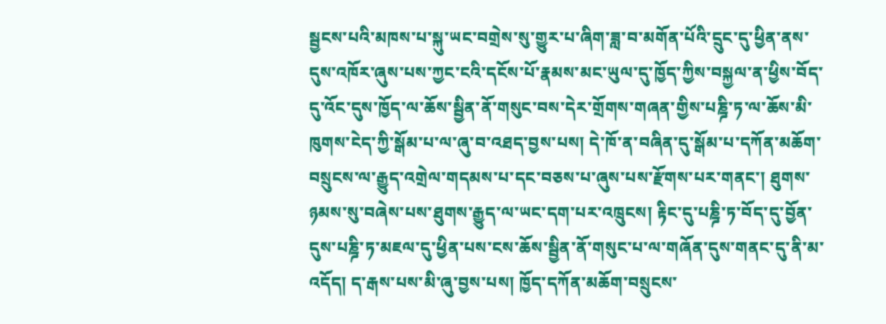སྦྱངས་པའི་མཁས་པ་སྐུ་ཡང་བགྲེས་སུ་གྱུར་པ་ཞིག་ཟླ་བ་མགོན་པོའི་དྲུང་དུ་ཕྱིན་ནས་དུས་འཁོར་ཞུས་པས་ཀྱང་ངའི་དངོས་པོ་རྣམས་མང་ཡུལ་དུ་ཁྱོད་ཀྱིས་བསྐྱལ་ན་ཕྱིས་བོད་དུ་འོང་དུས་ཁྱོད་ལ་ཆོས་སྦྱིན་ནོ་གསུང་བས་དེར་གྲོགས་གཞན་གྱིས་པཎྜི་ཏ་ལ་ཆོས་མི་ཁུགས་ངེད་ཀྱི་སྒོམ་པ་ལ་ཞུ་བ་འཐད་བྱས་པས། དེ་ཁོ་ན་བཞིན་དུ་སྒོམ་པ་དཀོན་མཆོག་བསྲུངས་ལ་རྒྱུད་འགྲེལ་གདམས་པ་དང་བཅས་པ་ཞུས་པས་རྫོགས་པར་གནང་། ཐུགས་ཉམས་སུ་བཞེས་པས་ཐུགས་རྒྱུད་ལ་ཡང་དག་པར་འཁྲུངས། རྟིང་དུ་པཎྜི་ཏ་བོད་དུ་བྱོན་དུས་པཎྜི་ཏ་མཇལ་དུ་ཕྱིན་པས་ངས་ཆོས་སྦྱིན་ནོ་གསུང་པ་ལ་གཞོན་དུས་གནང་དུ་ནི་མ་འདོད། ད་རྒས་པས་མི་ཞུ་བྱས་པས། ཁྱོད་དཀོན་མཆོག་བསྲུངས་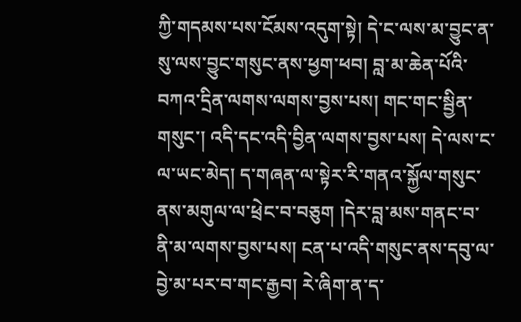ཀྱི་གདམས་པས་ངོམས་འདུག་སྟེ། དེ་ང་ལས་མ་བྱུང་ན་སུ་ལས་བྱུང་གསུང་ནས་ཕྱག་ཕབ། བླ་མ་ཆེན་པོའི་བཀའ་དྲིན་ལགས་ལགས་བྱས་པས། གང་གང་སྦྱིན་གསུང་། འདི་དང་འདི་བྱིན་ལགས་བྱས་པས། དེ་ལས་ང་ལ་ཡང་མེད། ད་གཞན་ལ་སྟེར་རི་གནའ་སྐྱོལ་གསུང་ནས་མགུལ་ལ་ཕྲེང་བ་བཅུག །དེར་བླ་མས་གནང་བ་ནི་མ་ལགས་བྱས་པས། ངན་པ་འདི་གསུང་ནས་དབུ་ལ་བྱེ་མ་པར་བ་གང་རྒྱབ། རེ་ཞིག་ན་ད་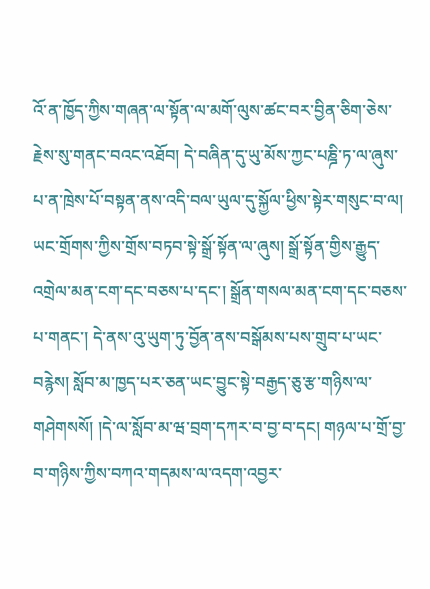འོ་ན་ཁྱོད་ཀྱིས་གཞན་ལ་སྟོན་ལ་མགོ་ལུས་ཚང་བར་བྱིན་ཅིག་ཅེས་རྗེས་སུ་གནང་བའང་འཐོབ། དེ་བཞིན་དུ་ཡུ་མོས་ཀྱང་པཎྜི་ཏ་ལ་ཞུས་པ་ན་ཁྲེས་པོ་བསྟན་ནས་འདི་བལ་ཡུལ་དུ་སྐྱོལ་ཕྱིས་སྟེར་གསུང་བ་ལ། ཡང་གྲོགས་ཀྱིས་གྲོས་བཏབ་སྟེ་སྒྲོ་སྟོན་ལ་ཞུས། སྒྲོ་སྟོན་གྱིས་རྒྱུད་འགྲེལ་མན་ངག་དང་བཅས་པ་དང་། སྒྲོན་གསལ་མན་ངག་དང་བཅས་པ་གནང་། དེ་ནས་འུ་ཡུག་ཏུ་བྱོན་ནས་བསྒོམས་པས་གྲུབ་པ་ཡང་བརྙེས། སློབ་མ་ཁྱད་པར་ཅན་ཡང་བྱུང་སྟེ་བརྒྱད་ཅུ་རྩ་གཉིས་ལ་གཤེགསསོ། །དེ་ལ་སློབ་མ་ཝ་བྲག་དཀར་བ་བྱ་བ་དང། གཉལ་པ་གྲོ་བྱ་བ་གཉིས་ཀྱིས་བཀའ་གདམས་ལ་འདག་འབྱར་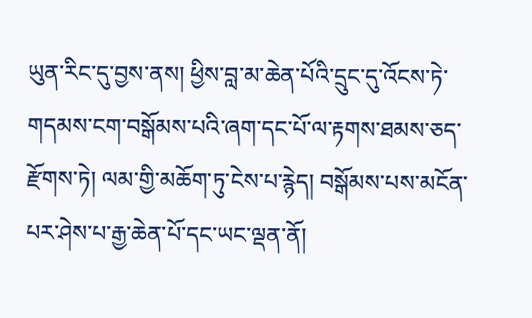ཡུན་རིང་དུ་བྱས་ནས། ཕྱིས་བླ་མ་ཆེན་པོའི་དྲུང་དུ་འོངས་ཏེ་གདམས་ངག་བསྒོམས་པའི་ཞག་དང་པོ་ལ་རྟགས་ཐམས་ཅད་རྫོགས་ཏེ། ལམ་གྱི་མཆོག་ཏུ་ངེས་པ་རྙེད། བསྒོམས་པས་མངོན་པར་ཤེས་པ་རྒྱ་ཆེན་པོ་དང་ཡང་ལྡན་ནོ།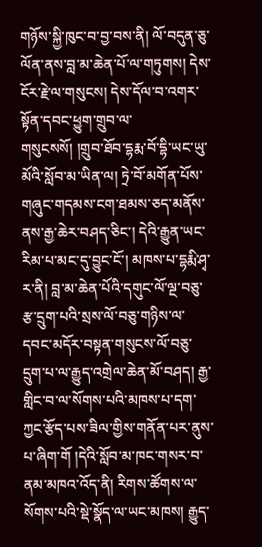གཉོས་སྐྱི་ཁུང་བ་བྱ་བས་ནི། ལོ་བདུན་ཅུ་ལོན་ནས་བླ་མ་ཆེན་པོ་ལ་གཏུགས། དེས་ངོར་རྗེ་ལ་གསུངས། དེས་དོལ་བ་འགར་སྟོན་དབང་ཕྱུག་གྲུབ་ལ་གསུངསསོ། །གྲུབ་ཐོབ་དྷརྨ་བོ་དྷི་ཡང་ཡུ་མོའི་སློབ་མ་ཡིན་ལ། ཏྲེ་བོ་མགོན་པོས་གཞུང་གདམས་ངག་ཐམས་ཅད་མནོས་ནས་རྒྱ་ཆེར་བཤད་ཅིང་། དེའི་རྒྱུན་ཡང་རིམ་པ་མང་དུ་བྱུང་ངོ་། མཁས་པ་དྷརྨི་ཤྭ་ར་ནི། བླ་མ་ཆེན་པོའི་དགུང་ལོ་ལྔ་བཅུ་རྩ་དྲུག་པའི་སྲས་ལོ་བཅུ་གཉིས་ལ་དབང་མདོར་བསྟན་གསུངས་ལོ་བཅུ་དྲུག་པ་ལ་རྒྱུད་འགྲེལ་ཆེན་མོ་བཤད། རྒྱ་གླིང་བ་ལ་སོགས་པའི་མཁས་པ་དག་ཀྱང་རྩོད་པས་ཟིལ་གྱིས་གནོན་པར་ནུས་པ་ཞིག་གོ །དེའི་སློབ་མ་ཁང་གསར་བ་ནམ་མཁའ་འོད་ནི། རིགས་ཚོགས་ལ་སོགས་པའི་སྡེ་སྣོད་ལ་ཡང་མཁས། རྒྱུད་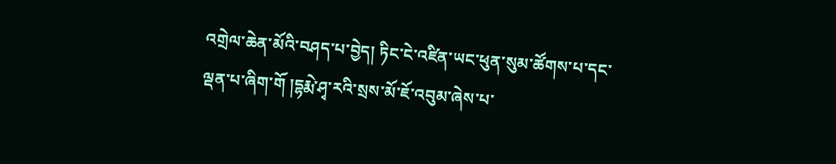འགྲེལ་ཆེན་མོའི་བཤད་པ་བྱེད། ཏིང་ངེ་འཛིན་ཡང་ཕུན་སུམ་ཚོགས་པ་དང་ལྡན་པ་ཞིག་གོ །དྷརྨེ་ཤྭ་རའི་སྲས་མོ་ཇོ་འབུམ་ཞེས་པ་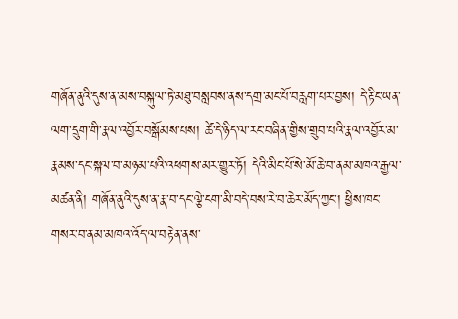གཞོན་ནུའི་དུས་ན་མས་བསྐུལ་ཏེ་མཐུ་བསླབས་ནས་དགྲ་མང་པོ་བརླག་པར་བྱས། དེ་རྟིང་ཡན་ལག་དྲུག་གི་རྣལ་འབྱོར་བསྒོམས་པས། ཚེ་དེ་ཉིད་ལ་རང་བཞིན་གྱིས་གྲུབ་པའི་རྣལ་འབྱོར་མ་རྣམས་དང་སྐལ་བ་མཉམ་པའི་འཕགས་མར་གྱུར་ཏོ། དེའི་མིང་པོ་སེ་མོ་ཆེ་བ་ནམ་མཁའ་རྒྱལ་མཚན་ནི། གཞོན་ནུའི་དུས་ན་རྣ་བ་དང་ལྕེ་ངག་མི་བདེ་བས་རེ་བ་ཆེར་མོད་ཀྱང་། ཕྱིས་ཁང་གསར་བ་ནམ་མཁའ་འོད་ལ་བརྟེན་ནས་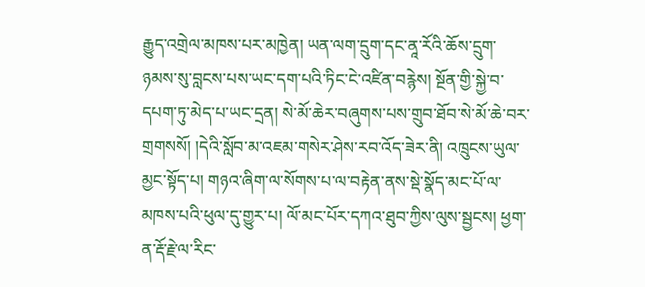རྒྱུད་འགྲེལ་མཁས་པར་མཁྱེན། ཡན་ལག་དྲུག་དང་ནཱ་རོའི་ཆོས་དྲུག་ཉམས་སུ་བླངས་པས་ཡང་དག་པའི་ཏིང་ངེ་འཛིན་བརྙེས། སྔོན་གྱི་སྐྱེ་བ་དཔག་ཏུ་མེད་པ་ཡང་དྲན། སེ་མོ་ཆེར་བཞུགས་པས་གྲུབ་ཐོབ་སེ་མོ་ཆེ་བར་གྲགསསོ། །དེའི་སློབ་མ་འཇམ་གསེར་ཤེས་རབ་འོད་ཟེར་ནི། འཁྲུངས་ཡུལ་མྱང་སྟོད་པ། གཉའ་ཞིག་ལ་སོགས་པ་ལ་བརྟེན་ནས་སྡེ་སྣོད་མང་པོ་ལ་མཁས་པའི་ཕུལ་དུ་གྱུར་པ། ལོ་མང་པོར་དཀའ་ཐུབ་ཀྱིས་ལུས་སྦྱངས། ཕྱག་ན་རྡོ་རྗེ་ལ་རིང་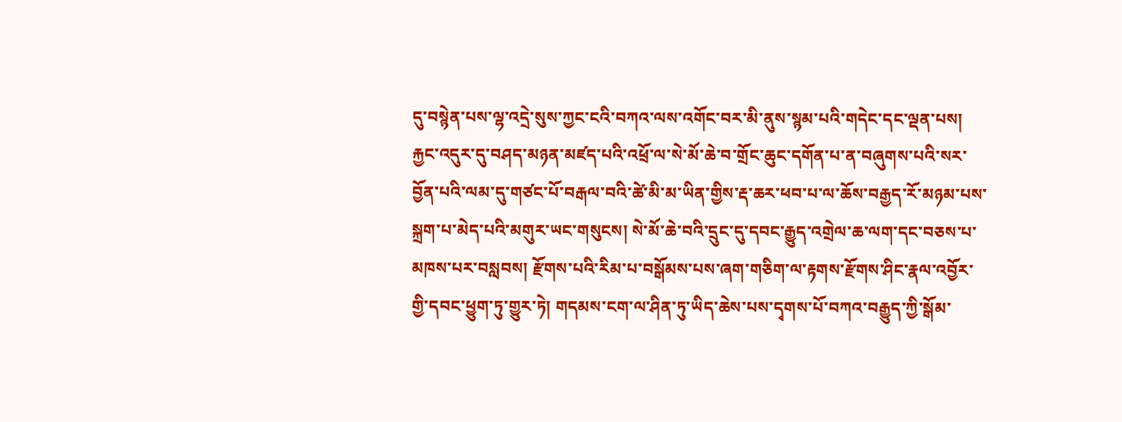དུ་བསྙེན་པས་ལྷ་འདྲེ་སུས་ཀྱང་ངའི་བཀའ་ལས་འགོང་བར་མི་ནུས་སྙམ་པའི་གདེང་དང་ལྡན་པས། རྐྱང་འདུར་དུ་བཤད་མཉན་མཛད་པའི་འཕྲོ་ལ་སེ་མོ་ཆེ་བ་གྲོང་ཆུང་དགོན་པ་ན་བཞུགས་པའི་སར་བྱོན་པའི་ལམ་དུ་གཙང་པོ་བརྒལ་བའི་ཚེ་མི་མ་ཡིན་གྱིས་རྡ་ཆར་ཕབ་པ་ལ་ཆོས་བརྒྱད་རོ་མཉམ་པས་སྐྲག་པ་མེད་པའི་མགུར་ཡང་གསུངས། སེ་མོ་ཆེ་བའི་དྲུང་དུ་དབང་རྒྱུད་འགྲེལ་ཆ་ལག་དང་བཅས་པ་མཁས་པར་བསླབས། རྫོགས་པའི་རིམ་པ་བསྒོམས་པས་ཞག་གཅིག་ལ་རྟགས་རྫོགས་ཤིང་རྣལ་འབྱོར་གྱི་དབང་ཕྱུག་ཏུ་གྱུར་ཏེ། གདམས་ངག་ལ་ཤིན་ཏུ་ཡིད་ཆེས་པས་དྭགས་པོ་བཀའ་བརྒྱུད་ཀྱི་སྒོམ་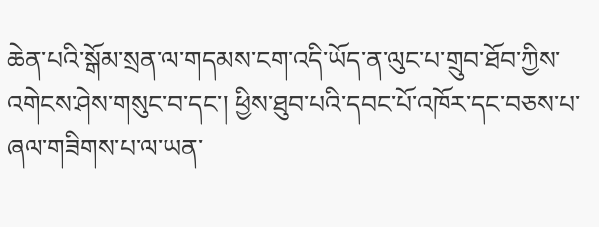ཆེན་པའི་སྒོམ་སྲན་ལ་གདམས་ངག་འདི་ཡོད་ན་ལུང་པ་གྲུབ་ཐོབ་ཀྱིས་འགེངས་ཤེས་གསུང་བ་དང་། ཕྱིས་ཐུབ་པའི་དབང་པོ་འཁོར་དང་བཅས་པ་ཞལ་གཟིགས་པ་ལ་ཡན་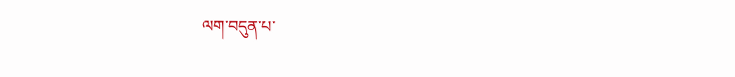ལག་བདུན་པ་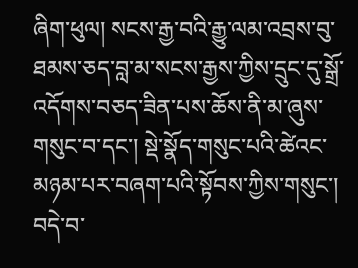ཞིག་ཕུལ། སངས་རྒྱ་བའི་རྒྱུ་ལམ་འབྲས་བུ་ཐམས་ཅད་བླ་མ་སངས་རྒྱས་ཀྱིས་དྲུང་དུ་སྒྲོ་འདོགས་བཅད་ཟིན་པས་ཆོས་ནི་མ་ཞུས་གསུང་བ་དང་། སྡེ་སྣོད་གསུང་པའི་ཚེའང་མཉམ་པར་བཞག་པའི་སྟོབས་ཀྱིས་གསུང་། བདེ་བ་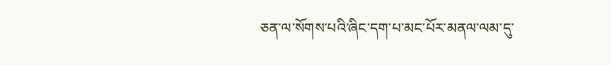ཅན་ལ་སོགས་པའི་ཞིང་དག་པ་མང་པོར་མནལ་ལམ་དུ་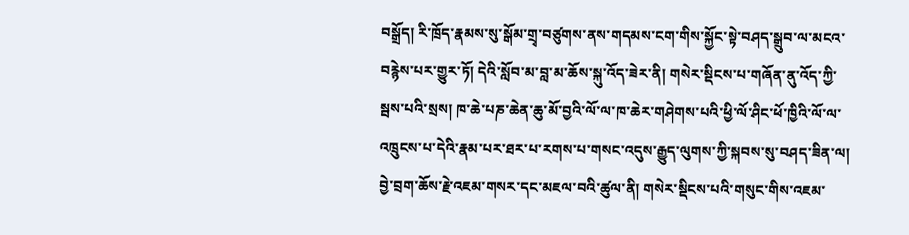བསྒྲོད། རི་ཁྲོད་རྣམས་སུ་སྒོམ་གྲྭ་བཙུགས་ནས་གདམས་ངག་གིས་སྐྱོང་སྟེ་བཤད་སྒྲུབ་ལ་མངའ་བརྙེས་པར་གྱུར་ཏོ། དེའི་སློབ་མ་བླ་མ་ཆོས་སྐུ་འོད་ཟེར་ནི། གསེར་སྡིངས་པ་གཞོན་ནུ་འོད་ཀྱི་སྦས་པའི་སྲས། ཁ་ཆེ་པཎ་ཆེན་ཆུ་མོ་བྱའི་ལོ་ལ་ཁ་ཆེར་གཤེགས་པའི་ཕྱི་ལོ་ཤིང་ཕོ་ཁྱིའི་ལོ་ལ་འཁྲུངས་པ་དེའི་རྣམ་པར་ཐར་པ་རགས་པ་གསང་འདུས་རྒྱུད་ལུགས་ཀྱི་སྐབས་སུ་བཤད་ཟིན་ལ། བྱེ་བྲག་ཆོས་རྗེ་འཇམ་གསར་དང་མཇལ་བའི་ཚུལ་ནི། གསེར་སྡིངས་པའི་གསུང་གིས་འཇམ་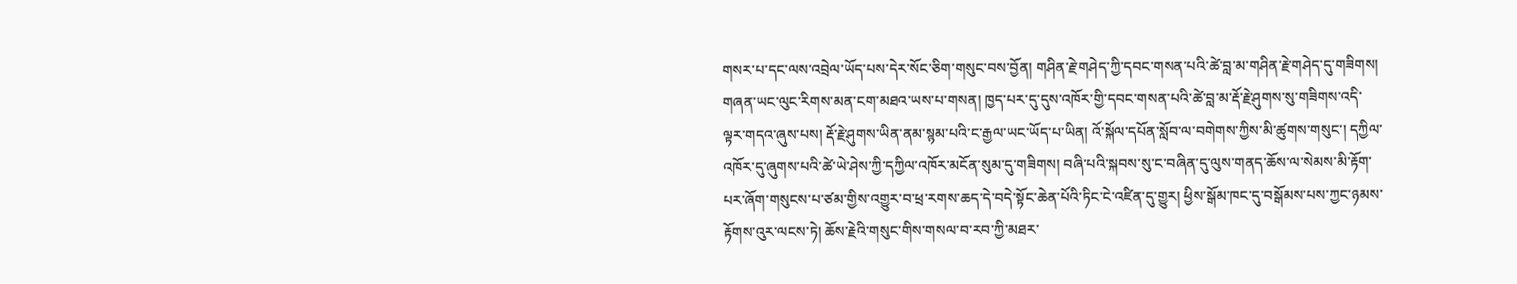གསར་པ་དང་ལས་འབྲེལ་ཡོད་པས་དེར་སོང་ཅིག་གསུང་བས་བྱོན། གཤིན་རྗེ་གཤེད་ཀྱི་དབང་གསན་པའི་ཚེ་བླ་མ་གཤིན་རྗེ་གཤེད་དུ་གཟིགས། གཞན་ཡང་ལུང་རིགས་མན་ངག་མཐའ་ཡས་པ་གསན། ཁྱད་པར་དུ་དུས་འཁོར་གྱི་དབང་གསན་པའི་ཚེ་བླ་མ་རྡོ་རྗེ་ཤུགས་སུ་གཟིགས་འདི་ལྟར་གདའ་ཞུས་པས། རྡོ་རྗེ་ཤུགས་ཡིན་ནམ་སྙམ་པའི་ང་རྒྱལ་ཡང་ཡོད་པ་ཡིན། འོ་སྐོལ་དཔོན་སློབ་ལ་བགེགས་ཀྱིས་མི་ཚུགས་གསུང་། དཀྱིལ་འཁོར་དུ་ཞུགས་པའི་ཚེ་ཡེ་ཤེས་ཀྱི་དཀྱིལ་འཁོར་མངོན་སུམ་དུ་གཟིགས། བཞི་པའི་སྐབས་སུ་ང་བཞིན་དུ་ལུས་གནད་ཆོས་ལ་སེམས་མི་རྟོག་པར་ཞོག་གསུངས་པ་ཙམ་གྱིས་འགྱུར་བ་ཕྲ་རགས་ཆད་དེ་བདེ་སྟོང་ཆེན་པོའི་ཏིང་ངེ་འཛིན་དུ་གྱུར། ཕྱིས་སྒོམ་ཁང་དུ་བསྒོམས་པས་ཀྱང་ཉམས་རྟོགས་འུར་ལངས་ཏེ། ཆོས་རྗེའི་གསུང་གིས་གསལ་བ་རབ་ཀྱི་མཐར་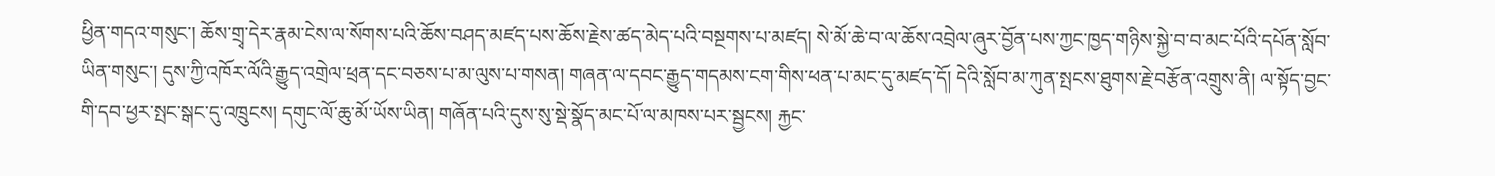ཕྱིན་གདའ་གསུང་། ཆོས་གྲྭ་དེར་རྣམ་ངེས་ལ་སོགས་པའི་ཆོས་བཤད་མཛད་པས་ཆོས་རྗེས་ཚད་མེད་པའི་བསྔགས་པ་མཛད། སེ་མོ་ཆེ་བ་ལ་ཆོས་འབྲེལ་ཞུར་བྱོན་པས་ཀྱང་ཁྱད་གཉིས་སྐྱེ་བ་བ་མང་པོའི་དཔོན་སློབ་ཡིན་གསུང་། དུས་ཀྱི་འཁོར་ལོའི་རྒྱུད་འགྲེལ་ཕྲན་དང་བཅས་པ་མ་ལུས་པ་གསན། གཞན་ལ་དབང་རྒྱུད་གདམས་ངག་གིས་ཕན་པ་མང་དུ་མཛད་དོ། དེའི་སློབ་མ་ཀུན་སྤངས་ཐུགས་རྗེ་བརྩོན་འགྲུས་ནི། ལ་སྟོད་བྱང་གི་དབ་ཕྱར་སྤང་སྒང་དུ་འཁྲུངས། དགུང་ལོ་ཆུ་མོ་ཡོས་ཡིན། གཞོན་པའི་དུས་སུ་སྡེ་སྣོད་མང་པོ་ལ་མཁས་པར་སྦྱངས། རྐྱང་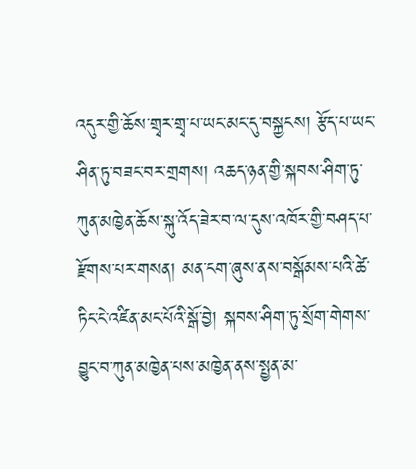འདུར་གྱི་ཆོས་གྲྭར་གྲྭ་པ་ཡང་མང་དུ་བསྐྱངས། རྩོད་པ་ཡང་ཤིན་ཏུ་བཟང་བར་གྲགས། འཆད་ཉན་གྱི་སྐབས་ཤིག་ཏུ་ཀུན་མཁྱེན་ཆོས་སྐུ་འོད་ཟེར་བ་ལ་དུས་འཁོར་གྱི་བཤད་པ་རྫོགས་པར་གསན། མན་ངག་ཞུས་ནས་བསྒོམས་པའི་ཚེ་ཏིང་ངེ་འཛིན་མང་པོའི་སྒོ་བྱེ། སྐབས་ཤིག་ཏུ་སྲོག་གེགས་བྱུང་བ་ཀུན་མཁྱེན་པས་མཁྱེན་ནས་སྤྱན་མ་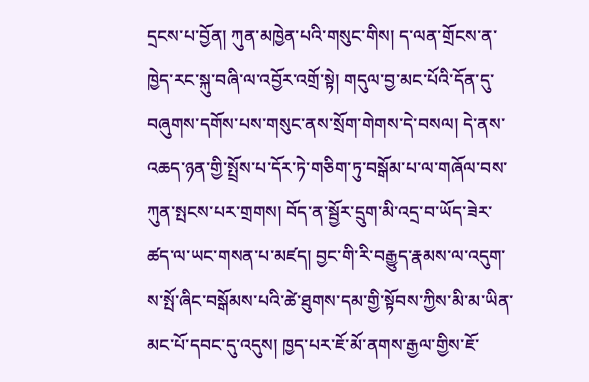དྲངས་པ་བྱོན། ཀུན་མཁྱེན་པའི་གསུང་གིས། ད་ལན་གྲོངས་ན་ཁྱེད་རང་སྐུ་བཞི་ལ་འབྱོར་འགྲོ་སྟེ། གདུལ་བྱ་མང་པོའི་དོན་དུ་བཞུགས་དགོས་པས་གསུང་ནས་སྲོག་གེགས་དེ་བསལ། དེ་ནས་འཆད་ཉན་གྱི་སྤྲོས་པ་དོར་ཏེ་གཅིག་ཏུ་བསྒོམ་པ་ལ་གཞོལ་བས་ཀུན་སྤངས་པར་གྲགས། བོད་ན་སྦྱོར་དྲུག་མི་འདྲ་བ་ཡོད་ཟེར་ཚད་ལ་ཡང་གསན་པ་མཛད། བྱང་གི་རི་བརྒྱུད་རྣམས་ལ་འདུག་ས་སྤོ་ཞིང་བསྒོམས་པའི་ཚེ་ཐུགས་དམ་གྱི་སྟོབས་ཀྱིས་མི་མ་ཡིན་མང་པོ་དབང་དུ་འདུས། ཁྱད་པར་ཇོ་མོ་ནགས་རྒྱལ་གྱིས་ཇོ་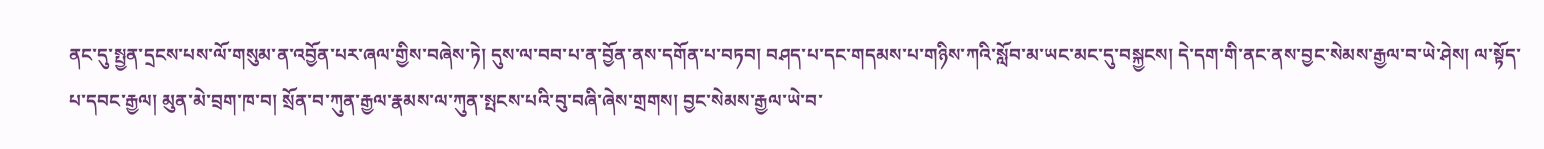ནང་དུ་སྤྱན་དྲངས་པས་ལོ་གསུམ་ན་འབྱོན་པར་ཞལ་གྱིས་བཞེས་ཏེ། དུས་ལ་བབ་པ་ན་བྱོན་ནས་དགོན་པ་བཏབ། བཤད་པ་དང་གདམས་པ་གཉིས་ཀའི་སློབ་མ་ཡང་མང་དུ་བསྐྱངས། དེ་དག་གི་ནང་ནས་བྱང་སེམས་རྒྱལ་བ་ཡེ་ཤེས། ལ་སྟོད་པ་དབང་རྒྱལ། མུན་མེ་བྲག་ཁ་བ། སྲོན་བ་ཀུན་རྒྱལ་རྣམས་ལ་ཀུན་སྤངས་པའི་བུ་བཞི་ཞེས་གྲགས། བྱང་སེམས་རྒྱལ་ཡེ་བ་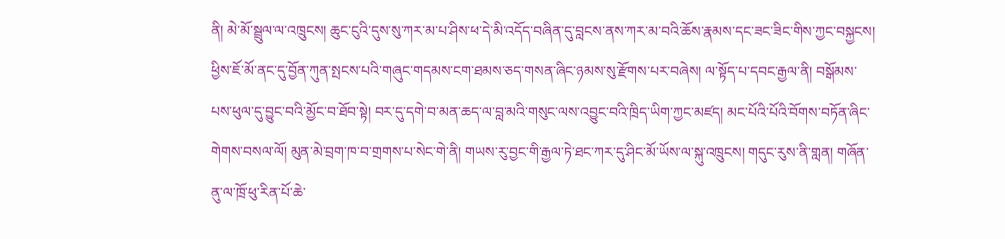ནི། མེ་མོ་སྦྲུལ་ལ་འཁྲུངས། ཆུང་ངུའི་དུས་སུ་ཀར་མ་པ་ཤིས་ཕ་དེ་མི་འདོད་བཞིན་དུ་བླངས་ནས་ཀར་མ་བའི་ཆོས་རྣམས་དང་ཟང་ཟིང་གིས་ཀྱང་བསྐྱངས། ཕྱིས་ཇོ་མོ་ནང་དུ་བྱོན་ཀུན་སྤངས་པའི་གཞུང་གདམས་ངག་ཐམས་ཅད་གསན་ཞིང་ཉམས་སུ་རྫོགས་པར་བཞེས། ལ་སྟོད་པ་དབང་རྒྱལ་ནི། བསྒོམས་པས་ཕུལ་དུ་བྱུང་བའི་མྱོང་བ་ཐོབ་སྟེ། བར་དུ་དགེ་བ་མན་ཆད་ལ་བླ་མའི་གསུང་ལས་འབྱུང་བའི་ཁྲིད་ཡིག་ཀྱང་མཛད། མང་པོའི་པོའི་བོགས་བཏོན་ཞིང་གེགས་བསལ་ལོ། མུན་མེ་བྲག་ཁ་བ་གྲགས་པ་སེང་གེ་ནི། གཡས་རུ་བྱང་གི་རྒྱལ་ཏེ་ཐང་ཀར་དུ་ཤིང་མོ་ཡོས་ལ་སྐུ་འཁྲུངས། གདུང་རུས་ནི་གླན། གཞོན་ནུ་ལ་ཁྲོ་ཕུ་རིན་པོ་ཆེ་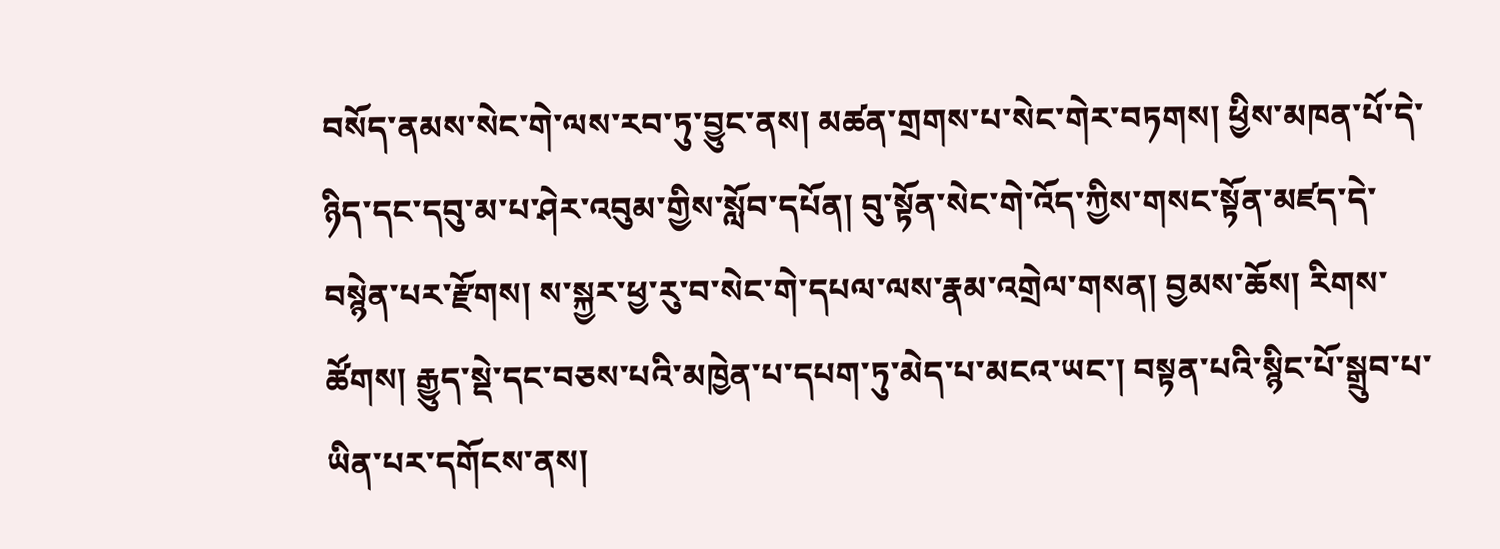བསོད་ནམས་སེང་གེ་ལས་རབ་ཏུ་བྱུང་ནས། མཚན་གྲགས་པ་སེང་གེར་བཏགས། ཕྱིས་མཁན་པོ་དེ་ཉིད་དང་དབུ་མ་པ་ཤེར་འབུམ་གྱིས་སློབ་དཔོན། བུ་སྟོན་སེང་གེ་འོད་ཀྱིས་གསང་སྟོན་མཛད་དེ་བསྙེན་པར་རྫོགས། ས་སྐྱར་ཕྱ་རུ་བ་སེང་གེ་དཔལ་ལས་རྣམ་འགྲེལ་གསན། བྱམས་ཆོས། རིགས་ཚོགས། རྒྱུད་སྡེ་དང་བཅས་པའི་མཁྱེན་པ་དཔག་ཏུ་མེད་པ་མངའ་ཡང་། བསྟན་པའི་སྙིང་པོ་སྒྲུབ་པ་ཡིན་པར་དགོངས་ནས།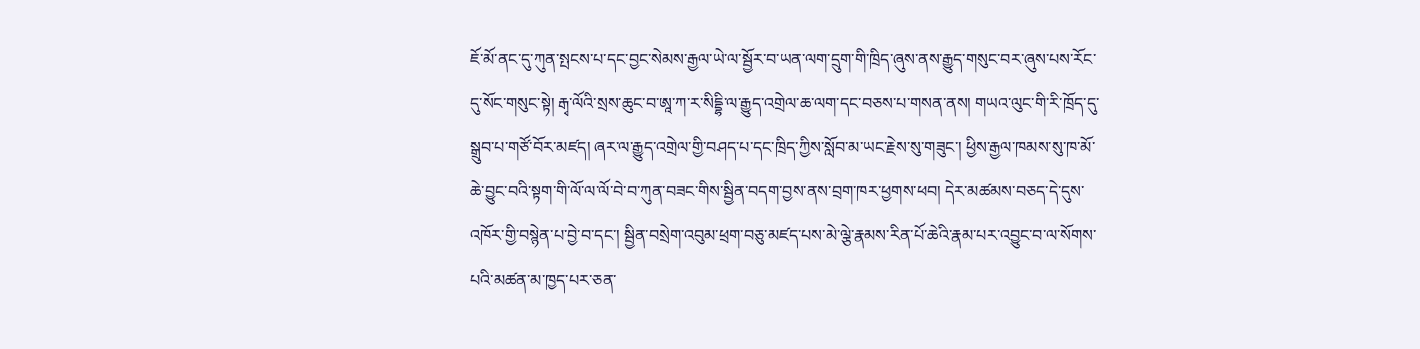ཇོ་མོ་ནང་དུ་ཀུན་སྤངས་པ་དང་བྱང་སེམས་རྒྱལ་ཡེ་ལ་སྦྱོར་བ་ཡན་ལག་དྲུག་གི་ཁྲིད་ཞུས་ནས་རྒྱུད་གསུང་བར་ཞུས་པས་རོང་དུ་སོང་གསུང་སྟེ། རྒྭ་ལོའི་སྲས་ཆུང་བ་ཨཱ་ཀ་ར་སིདྡྷི་ལ་རྒྱུད་འགྲེལ་ཆ་ལག་དང་བཅས་པ་གསན་ནས། གཡའ་ལུང་གི་རི་ཁྲོད་དུ་སྒྲུབ་པ་གཙོ་བོར་མཛད། ཞར་ལ་རྒྱུད་འགྲེལ་གྱི་བཤད་པ་དང་ཁྲིད་ཀྱིས་སློབ་མ་ཡང་རྗེས་སུ་གཟུང་། ཕྱིས་རྒྱལ་ཁམས་སུ་ཁ་མོ་ཆེ་བྱུང་བའི་སྟག་གི་ལོ་ལ་ལོ་བེ་བ་ཀུན་བཟང་གིས་སྦྱིན་བདག་བྱས་ནས་བྲག་ཁར་ཕྱགས་ཕབ། དེར་མཚམས་བཅད་དེ་དུས་འཁོར་གྱི་བསྙེན་པ་བྱེ་བ་དང་། སྦྱིན་བསྲེག་འབུམ་ཕྲག་བཅུ་མཛད་པས་མེ་ལྕེ་རྣམས་རིན་པོ་ཆེའི་རྣམ་པར་འབྱུང་བ་ལ་སོགས་པའི་མཚན་མ་ཁྱད་པར་ཅན་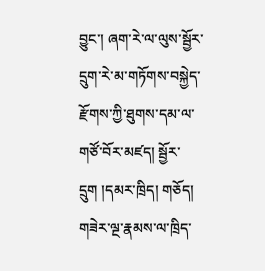བྱུང་། ཞག་རེ་ལ་ལུས་སྦྱོར་དྲུག་རེ་མ་གཏོགས་བསྐྱེད་རྫོགས་ཀྱི་ཐུགས་དམ་ལ་གཙོ་བོར་མཛད། སྦྱོར་དྲུག །དམར་ཁྲིད། གཅོད། གཟེར་ལྔ་རྣམས་ལ་ཁྲིད་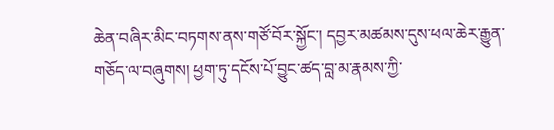ཆེན་བཞིར་མིང་བཏགས་ནས་གཙོ་བོར་སྐྱོང་། དབྱར་མཚམས་དུས་ཕལ་ཆེར་རྒྱུན་གཅོད་ལ་བཞུགས། ཕྱག་ཏུ་དངོས་པོ་བྱུང་ཚད་བླ་མ་རྣམས་ཀྱི་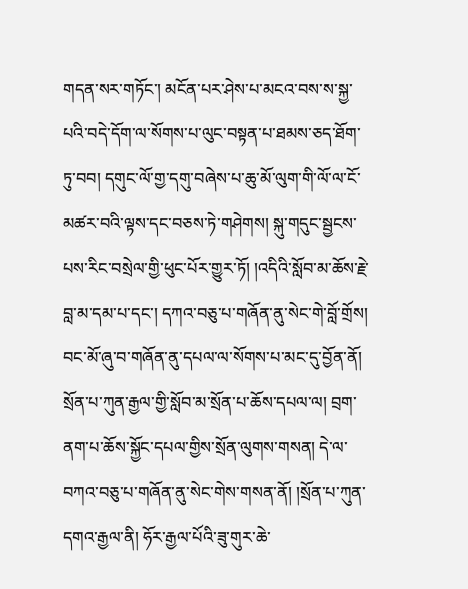གདན་སར་གཏོང་། མངོན་པར་ཤེས་པ་མངའ་བས་ས་སྐྱ་པའི་བདེ་དོག་ལ་སོགས་པ་ལུང་བསྟན་པ་ཐམས་ཅད་ཐོག་ཏུ་བབ། དགུང་ལོ་གྱ་དགུ་བཞེས་པ་ཆུ་མོ་ལུག་གི་ལོ་ལ་ངོ་མཚར་བའི་ལྟས་དང་བཅས་ཏེ་གཤེགས། སྐུ་གདུང་སྦྱངས་པས་རིང་བསྲེལ་གྱི་ཕུང་པོར་གྱུར་ཏོ། །འདིའི་སློབ་མ་ཆོས་རྗེ་བླ་མ་དམ་པ་དང་། དཀའ་བཅུ་པ་གཞོན་ནུ་སེང་གེ་བློ་གྲོས། བང་མོ་ཞུ་བ་གཞོན་ནུ་དཔལ་ལ་སོགས་པ་མང་དུ་བྱོན་ནོ། སྲོན་པ་ཀུན་རྒྱལ་གྱི་སློབ་མ་སྲོན་པ་ཆོས་དཔལ་ལ། བྲག་ནག་པ་ཆོས་སྐྱོང་དཔལ་གྱིས་སྲོན་ལུགས་གསན། དེ་ལ་བཀའ་བཅུ་པ་གཞོན་ནུ་སེང་གེས་གསན་ནོ། །སྲོན་པ་ཀུན་དགའ་རྒྱལ་ནི། ཧོར་རྒྱལ་པོའི་ཟུ་གུར་ཆེ་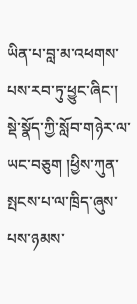ཡིན་པ་བླ་མ་འཕགས་པས་རབ་ཏུ་ཕྱུང་ཞིང་། སྡེ་སྣོད་ཀྱི་སློབ་གཉེར་ལ་ཡང་བཅུག །ཕྱིས་ཀུན་སྤངས་པ་ལ་ཁྲིད་ཞུས་པས་ཉམས་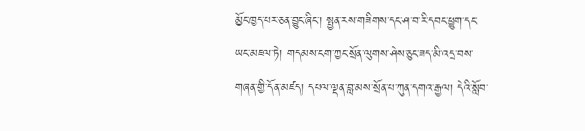མྱོང་ཁྱད་པར་ཅན་བྱུང་ཞིང་། སྤྱན་རས་གཟིགས་དང་ཤ་བ་རི་དབང་ཕྱུག་དང་ཡང་མཇལ་ཏེ། གདམས་ངག་ཀྱང་སྲོན་ལུགས་ཤེས་ཅུང་ཟད་མི་འདྲ་བས་གཞན་གྱི་དོན་མཛད། དཔལ་ལྡན་བླ་མས་སྲོན་པ་ཀུན་དགའ་རྒྱལ། དེའི་སློབ་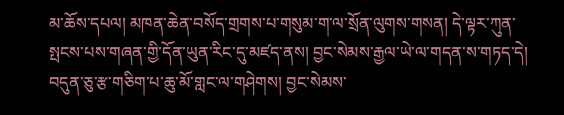མ་ཆོས་དཔལ། མཁན་ཆེན་བསོད་གྲགས་པ་གསུམ་ག་ལ་སྲོན་ལུགས་གསན། དེ་ལྟར་ཀུན་སྤངས་པས་གཞན་གྱི་དོན་ཡུན་རིང་དུ་མཛད་ནས། བྱང་སེམས་རྒྱལ་ཡེ་ལ་གདན་ས་གཏད་དེ། བདུན་ཅུ་རྩ་གཅིག་པ་ཆུ་མོ་གླང་ལ་གཤེགས། བྱང་སེམས་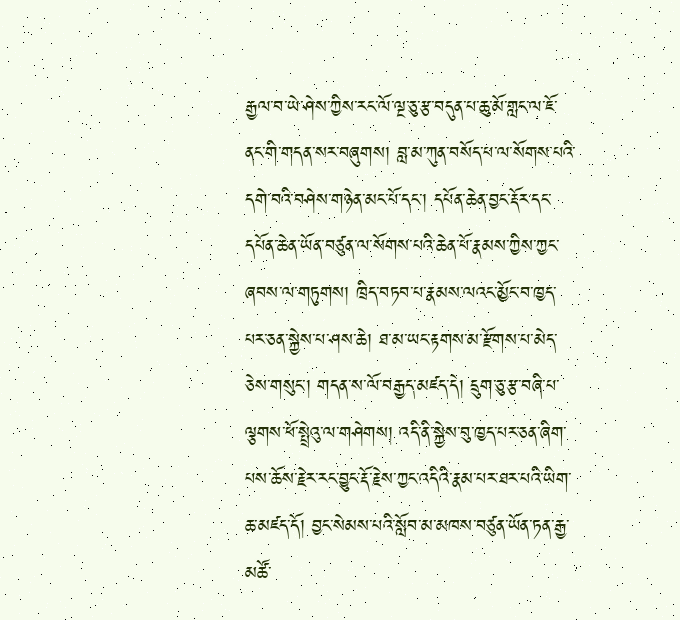རྒྱལ་བ་ཡེ་ཤེས་ཀྱིས་རང་ལོ་ལྔ་ཅུ་རྩ་བདུན་པ་ཆུ་མོ་གླང་ལ་ཇོ་ནང་གི་གདན་སར་བཞུགས། བླ་མ་ཀུན་བསོད་པ་ལ་སོགས་པའི་དགེ་བའི་བཤེས་གཉེན་མང་པོ་དང་། དཔོན་ཆེན་བྱང་རྡོར་དང་དཔོན་ཆེན་ཡོན་བཙུན་ལ་སོགས་པའི་ཆེན་པོ་རྣམས་ཀྱིས་ཀྱང་ཞབས་ལ་གཏུགས། ཁྲིད་བཏབ་པ་རྣམས་ལའང་མྱོང་བ་ཁྱད་པར་ཅན་སྐྱེས་པ་ཤས་ཆེ། ཐ་མ་ཡང་རྟགས་མ་རྫོགས་པ་མེད་ཅེས་གསུང་། གདན་ས་ལོ་བརྒྱད་མཛད་དེ། དྲུག་ཅུ་རྩ་བཞི་པ་ལྕགས་ཕོ་སྤྲེའུ་ལ་གཤེགས། འདི་ནི་སྐྱེས་བུ་ཁྱད་པར་ཅན་ཞིག་པས་ཆོས་རྗེར་རང་བྱུང་རྡོ་རྗེས་ཀྱང་འདིའི་རྣམ་པར་ཐར་པའི་ཡིག་ཆ་མཛད་དོ། བྱང་སེམས་པའི་སློབ་མ་མཁས་བཙུན་ཡོན་ཏན་རྒྱ་མཚོ་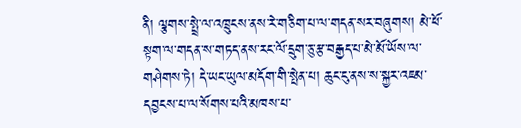ནི། ལྕགས་སྤྲེ་ལ་འཁྲུངས་ནས་རེ་གཅིག་པ་ལ་གདན་སར་བཞུགས། མེ་ཕོ་སྟག་ལ་གདན་ས་གཏད་ནས་རང་ལོ་དྲུག་ཅུ་རྩ་བརྒྱད་པ་མེ་མོ་ཡོས་ལ་གཤེགས་ཏེ། དེ་ཡང་ཡུལ་མདོག་གི་སྤེན་པ། ཆུང་ངུ་ནས་ས་སྐྱར་འཇམ་དབྱངས་པ་ལ་སོགས་པའི་མཁས་པ་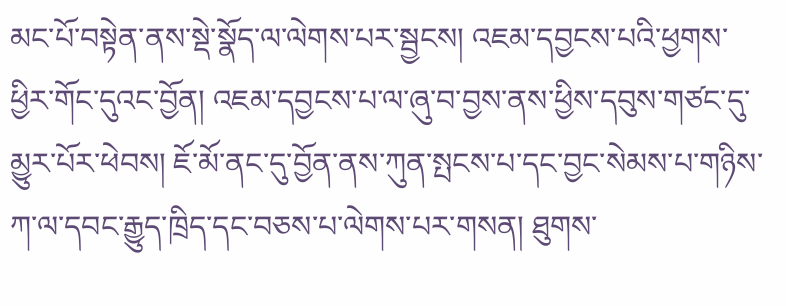མང་པོ་བསྟེན་ནས་སྡེ་སྣོད་ལ་ལེགས་པར་སྦྱངས། འཇམ་དབྱངས་པའི་ཕྱགས་ཕྱིར་གོང་དུའང་བྱོན། འཇམ་དབྱངས་པ་ལ་ཞུ་བ་བྱས་ནས་ཕྱིས་དབུས་གཙང་དུ་མྱུར་པོར་ཕེབས། ཇོ་མོ་ནང་དུ་བྱོན་ནས་ཀུན་སྤངས་པ་དང་བྱང་སེམས་པ་གཉིས་ཀ་ལ་དབང་རྒྱུད་ཁྲིད་དང་བཅས་པ་ལེགས་པར་གསན། ཐུགས་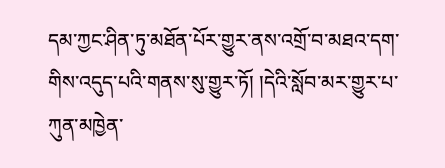དམ་ཀྱང་ཤིན་ཏུ་མཐོན་པོར་གྱུར་ནས་འགྲོ་བ་མཐའ་དག་གིས་འདུད་པའི་གནས་སུ་གྱུར་ཏོ། །དེའི་སློབ་མར་གྱུར་པ་ཀུན་མཁྱེན་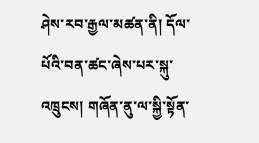ཤེས་རབ་རྒྱལ་མཚན་ནི། དོལ་པོའི་བན་ཚང་ཞེས་པར་སྐུ་འཁྲུངས། གཞོན་ནུ་ལ་སྐྱི་སྟོན་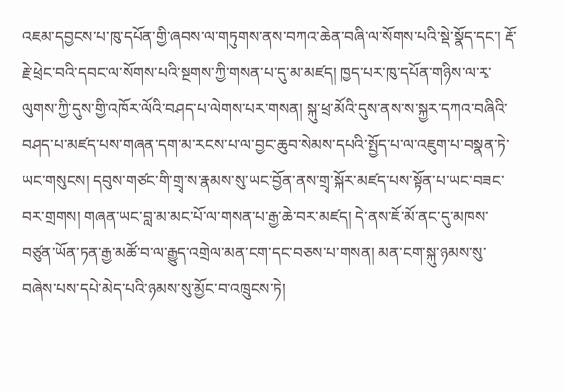འཇམ་དབྱངས་པ་ཁུ་དཔོན་གྱི་ཞབས་ལ་གཏུགས་ནས་བཀའ་ཆེན་བཞི་ལ་སོགས་པའི་སྡེ་སྣོད་དང་། རྡོ་རྗེ་ཕྲེང་བའི་དབང་ལ་སོགས་པའི་སྔགས་ཀྱི་གསན་པ་དུ་མ་མཛད། ཁྱད་པར་ཁུ་དཔོན་གཉིས་ལ་རྭ་ལུགས་ཀྱི་དུས་གྱི་འཁོར་ལོའི་བཤད་པ་ལེགས་པར་གསན། སྐུ་ཕྲ་མོའི་དུས་ནས་ས་སྐྱར་དཀའ་བཞིའི་བཤད་པ་མཛད་པས་གཞན་དག་མ་རངས་པ་ལ་བྱང་ཆུབ་སེམས་དཔའི་སྤྱོད་པ་ལ་འཇུག་པ་བསྣན་ཏེ་ཡང་གསུངས། དབུས་གཙང་གི་གྲྭ་ས་རྣམས་སུ་ཡང་བྱོན་ནས་གྲྭ་སྐོར་མཛད་པས་སྟོན་པ་ཡང་བཟང་བར་གྲགས། གཞན་ཡང་བླ་མ་མང་པོ་ལ་གསན་པ་རྒྱ་ཆེ་བར་མཛད། དེ་ནས་ཇོ་མོ་ནང་དུ་མཁས་བཙུན་ཡོན་ཏན་རྒྱ་མཚོ་བ་ལ་རྒྱུད་འགྲེལ་མན་ངག་དང་བཅས་པ་གསན། མན་ངག་སྐུ་ཉམས་སུ་བཞེས་པས་དཔེ་མེད་པའི་ཉམས་སུ་མྱོང་བ་འཁྲུངས་ཏེ།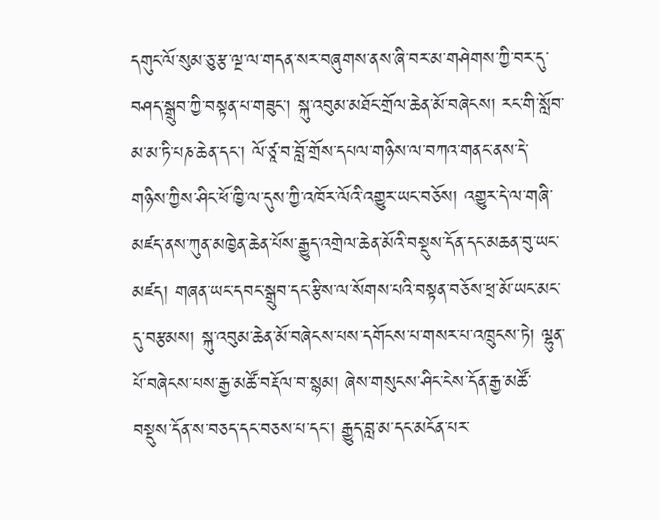དགུང་ལོ་སུམ་ཅུ་རྩ་ལྔ་ལ་གདན་སར་བཞུགས་ནས་ཞི་བར་མ་གཤེགས་ཀྱི་བར་དུ་བཤད་སྒྲུབ་ཀྱི་བསྟན་པ་གཟུང་། སྐུ་འབུམ་མཐོང་གྲོལ་ཆེན་མོ་བཞེངས། རང་གི་སློབ་མ་མ་ཏི་པཎ་ཆེན་དང་། ལོ་ཙཱ་བ་བློ་གྲོས་དཔལ་གཉིས་ལ་བཀའ་གནང་ནས་དེ་གཉིས་ཀྱིས་ཤིང་ཕོ་ཁྱི་ལ་དུས་ཀྱི་འཁོར་ལོའི་འགྱུར་ཡང་བཅོས། འགྱུར་དེ་ལ་གཞི་མཛད་ནས་ཀུན་མཁྱེན་ཆེན་པོས་རྒྱུད་འགྲེལ་ཆེན་མོའི་བསྡུས་དོན་དང་མཆན་བུ་ཡང་མཛད། གཞན་ཡང་དབང་སྒྲུབ་དང་རྩིས་ལ་སོགས་པའི་བསྟན་བཅོས་ཕྲ་མོ་ཡང་མང་དུ་བརྩམས། སྐུ་འབུམ་ཆེན་མོ་བཞེངས་པས་དགོངས་པ་གསར་པ་འཁྲུངས་ཏེ། ལྷུན་པོ་བཞེངས་པས་རྒྱ་མཚོ་བརྡོལ་བ་སྙམ། ཞེས་གསུངས་ཤིང་ངེས་དོན་རྒྱ་མཚོ་བསྡུས་དོན་ས་བཅད་དང་བཅས་པ་དང་། རྒྱུད་བླ་མ་དང་མངོན་པར་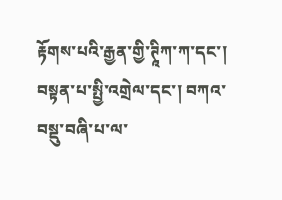རྟོགས་པའི་རྒྱན་གྱི་ཊཱིཀ་ཀ་དང་། བསྟན་པ་སྤྱི་འགྲེལ་དང་། བཀའ་བསྡུ་བཞི་པ་ལ་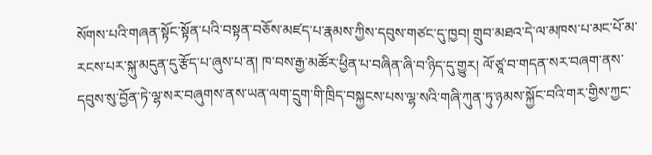སོགས་པའི་གཞན་སྟོང་སྟོན་པའི་བསྟན་བཅོས་མཛད་པ་རྣམས་ཀྱིས་དབུས་གཙང་དུ་ཁྱབ། གྲུབ་མཐའ་དེ་ལ་མཁས་པ་མང་པོ་མ་རངས་པར་སྐུ་མདུན་དུ་རྩོད་པ་ཞུས་པ་ན། ཁ་བས་རྒྱ་མཚོར་ཕྱིན་པ་བཞིན་ཞི་བ་ཉིད་དུ་གྱུར། ལོ་ཙཱ་བ་གདན་སར་བཞག་ནས་དབུས་སུ་བྱོན་ཏེ་ལྷ་སར་བཞུགས་ནས་ཡན་ལག་དྲུག་གི་ཁྲིད་བསྐྱངས་པས་ལྷ་སའི་གཞི་ཀུན་ཏུ་ཉམས་སྐྱོང་བའི་གར་གྱིས་ཀྱང་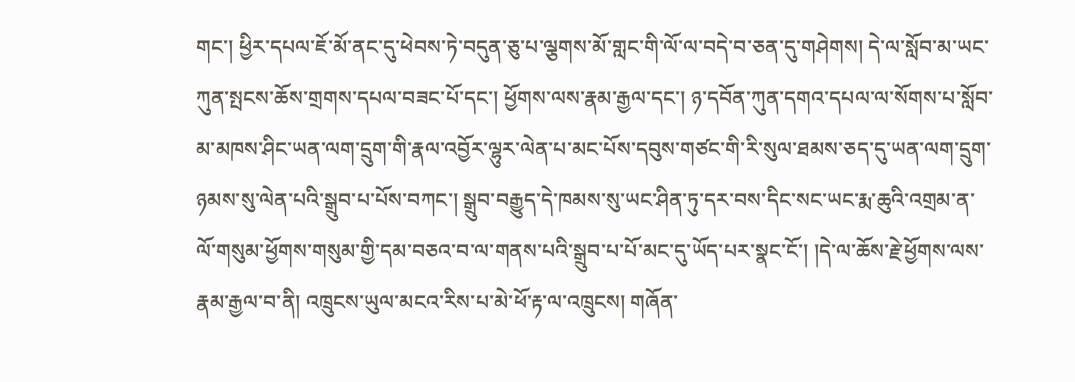གང་། ཕྱིར་དཔལ་ཇོ་མོ་ནང་དུ་ཕེབས་ཏེ་བདུན་ཅུ་པ་ལྕགས་མོ་གླང་གི་ལོ་ལ་བདེ་བ་ཅན་དུ་གཤེགས། དེ་ལ་སློབ་མ་ཡང་ཀུན་སྤངས་ཆོས་གྲགས་དཔལ་བཟང་པོ་དང་། ཕྱོགས་ལས་རྣམ་རྒྱལ་དང་། ཉ་དབོན་ཀུན་དགའ་དཔལ་ལ་སོགས་པ་སློབ་མ་མཁས་ཤིང་ཡན་ལག་དྲུག་གི་རྣལ་འབྱོར་ལྷུར་ལེན་པ་མང་པོས་དབུས་གཙང་གི་རི་སུལ་ཐམས་ཅད་དུ་ཡན་ལག་དྲུག་ཉམས་སུ་ལེན་པའི་སྒྲུབ་པ་པོས་བཀང་། སྒྲུབ་བརྒྱུད་དེ་ཁམས་སུ་ཡང་ཤིན་ཏུ་དར་བས་དིང་སང་ཡང་རྨ་ཆུའི་འགྲམ་ན་ལོ་གསུམ་ཕྱོགས་གསུམ་གྱི་དམ་བཅའ་བ་ལ་གནས་པའི་སྒྲུབ་པ་པོ་མང་དུ་ཡོད་པར་སྣང་ངོ་། །དེ་ལ་ཆོས་རྗེ་ཕྱོགས་ལས་རྣམ་རྒྱལ་བ་ནི། འཁྲུངས་ཡུལ་མངའ་རིས་པ་མེ་ཕོ་རྟ་ལ་འཁྲུངས། གཞོན་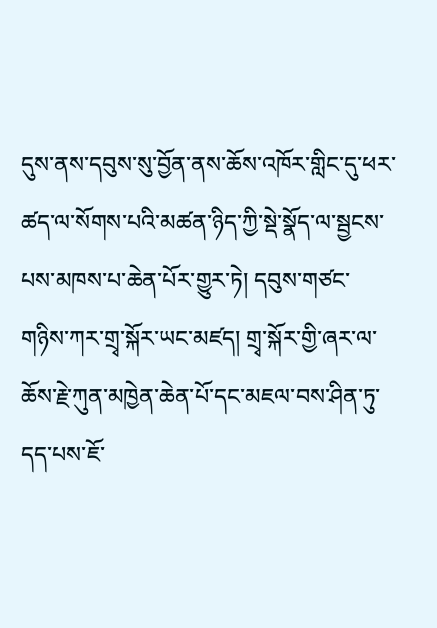དུས་ནས་དབུས་སུ་བྱོན་ནས་ཆོས་འཁོར་གླིང་དུ་ཕར་ཚད་ལ་སོགས་པའི་མཚན་ཉིད་ཀྱི་སྡེ་སྣོད་ལ་སྦྱངས་པས་མཁས་པ་ཆེན་པོར་གྱུར་ཏེ། དབུས་གཙང་གཉིས་ཀར་གྲྭ་སྐོར་ཡང་མཛད། གྲྭ་སྐོར་གྱི་ཞར་ལ་ཆོས་རྗེ་ཀུན་མཁྱེན་ཆེན་པོ་དང་མཇལ་བས་ཤིན་ཏུ་དད་པས་ཇོ་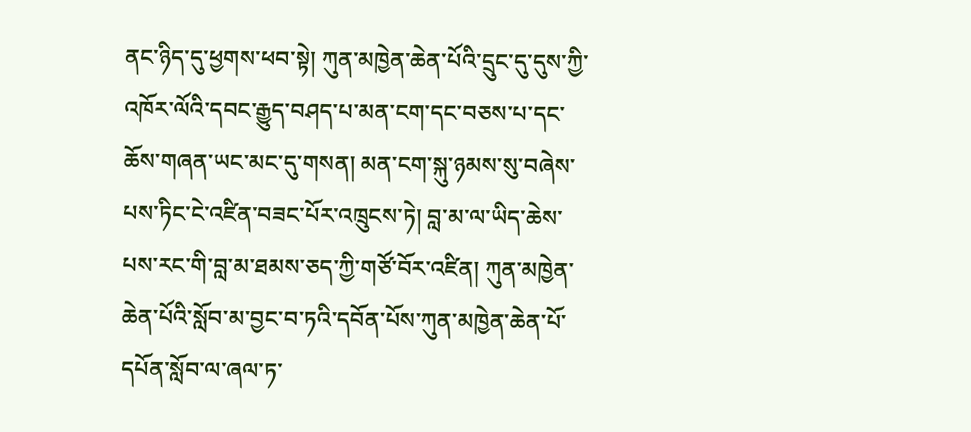ནང་ཉིད་དུ་ཕྱགས་ཕབ་སྟེ། ཀུན་མཁྱེན་ཆེན་པོའི་དྲུང་དུ་དུས་ཀྱི་འཁོར་ལོའི་དབང་རྒྱུད་བཤད་པ་མན་ངག་དང་བཅས་པ་དང་ཆོས་གཞན་ཡང་མང་དུ་གསན། མན་ངག་སྐུ་ཉམས་སུ་བཞེས་པས་ཏིང་ངེ་འཛིན་བཟང་པོར་འཁྲུངས་ཏེ། བླ་མ་ལ་ཡིད་ཆེས་པས་རང་གི་བླ་མ་ཐམས་ཅད་ཀྱི་གཙོ་བོར་འཛིན། ཀུན་མཁྱེན་ཆེན་པོའི་སློབ་མ་བྱང་བ་ཏའི་དབོན་པོས་ཀུན་མཁྱེན་ཆེན་པོ་དཔོན་སློབ་ལ་ཞལ་ཏ་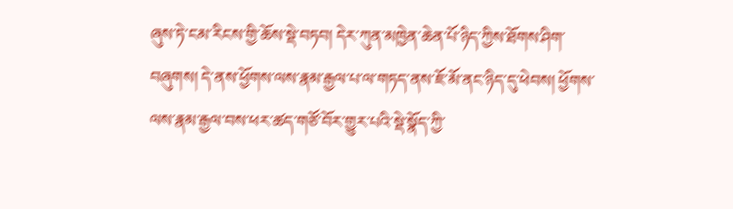ཞུས་ཏེ་ངམ་རིངས་གྱི་ཆོས་སྡེ་བཏབ། དེར་ཀུན་མཁྱེན་ཆེན་པོ་ཉིད་ཀྱིས་ཐོགས་ཤིག་བཞུགས། དེ་ནས་ཕྱོགས་ལས་རྣམ་རྒྱལ་པ་ལ་གཏད་ནས་ཇོ་མོ་ནང་ཉིད་དུ་ཕེབས། ཕྱོགས་ལས་རྣམ་རྒྱལ་བས་ཕར་ཚད་གཙོ་བོར་གྱུར་པའི་སྡེ་སྣོད་ཀྱི་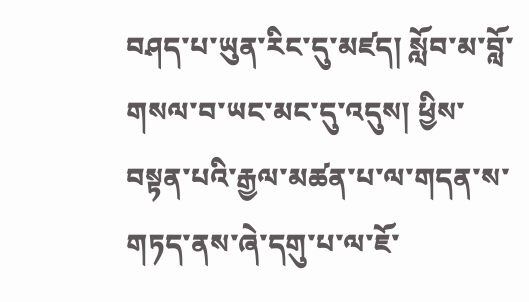བཤད་པ་ཡུན་རིང་དུ་མཛད། སློབ་མ་བློ་གསལ་བ་ཡང་མང་དུ་འདུས། ཕྱིས་བསྟན་པའི་རྒྱལ་མཚན་པ་ལ་གདན་ས་གཏད་ནས་ཞེ་དགུ་པ་ལ་ཇོ་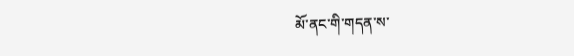མོ་ནང་གི་གདན་ས་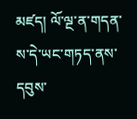མཛད། ལོ་ལྔ་ན་གདན་ས་དེ་ཡང་གཏད་ནས་དབུས་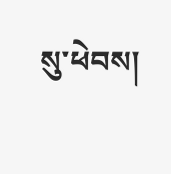སུ་ཕེབས།